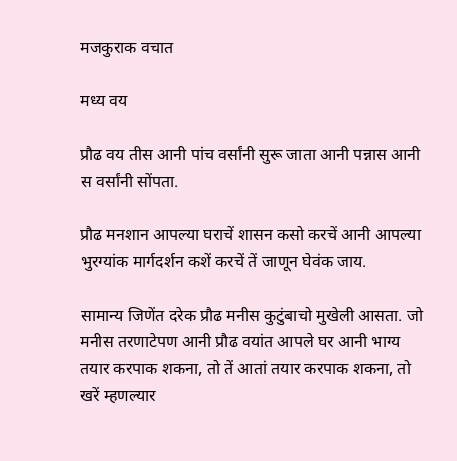मजकुराक वचात

मध्य वय

प्रौढ वय तीस आनी पांच वर्सांनी सुरू जाता आनी पन्नास आनी स वर्सांनी सोंपता.

प्रौढ मनशान आपल्या घराचें शासन कसो करचें आनी आपल्या भुरग्यांक मार्गदर्शन कशें करचें तें जाणून घेवंक जाय.

सामान्य जिणेंत दरेक प्रौढ मनीस कुटुंबाचो मुखेली आसता. जो मनीस तरणाटेपण आनी प्रौढ वयांत आपले घर आनी भाग्य तयार करपाक शकना, तो तें आतां तयार करपाक शकना, तो खरें म्हणल्यार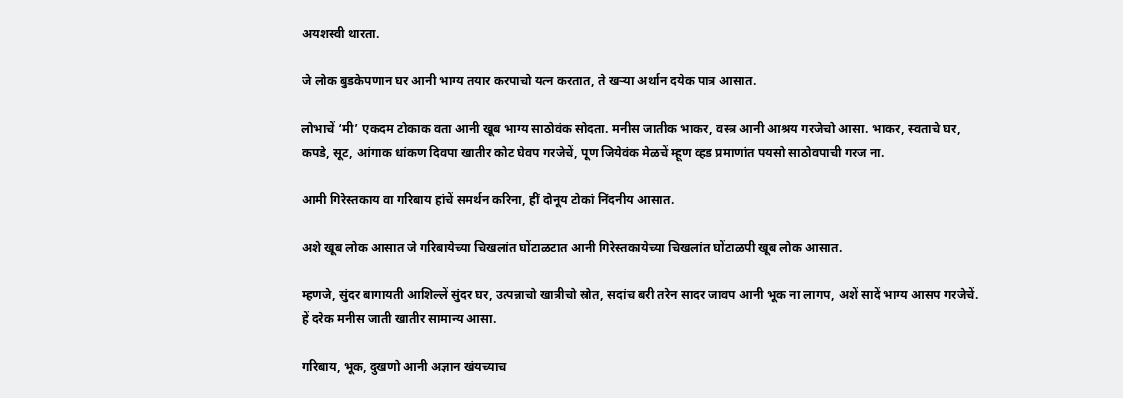अयशस्वी थारता.

जे लोक बुडकेपणान घर आनी भाग्य तयार करपाचो यत्न करतात, ते खऱ्या अर्थान दयेक पात्र आसात.

लोभाचें ‘मी’ एकदम टोकाक वता आनी खूब भाग्य साठोवंक सोदता. मनीस जातीक भाकर, वस्त्र आनी आश्रय गरजेचो आसा. भाकर, स्वताचे घर, कपडे, सूट, आंगाक धांकण दिवपा खातीर कोट घेवप गरजेचें, पूण जियेवंक मेळचें म्हूण व्हड प्रमाणांत पयसो साठोवपाची गरज ना.

आमी गिरेस्तकाय वा गरिबाय हांचें समर्थन करिना, हीं दोनूय टोकां निंदनीय आसात.

अशे खूब लोक आसात जे गरिबायेच्या चिखलांत घोंटाळटात आनी गिरेस्तकायेच्या चिखलांत घोंटाळपी खूब लोक आसात.

म्हणजे, सुंदर बागायती आशिल्लें सुंदर घर, उत्पन्नाचो खात्रीचो स्रोत, सदांच बरी तरेन सादर जावप आनी भूक ना लागप, अशें सादें भाग्य आसप गरजेचें. हें दरेक मनीस जाती खातीर सामान्य आसा.

गरिबाय, भूक, दुखणो आनी अज्ञान खंयच्याच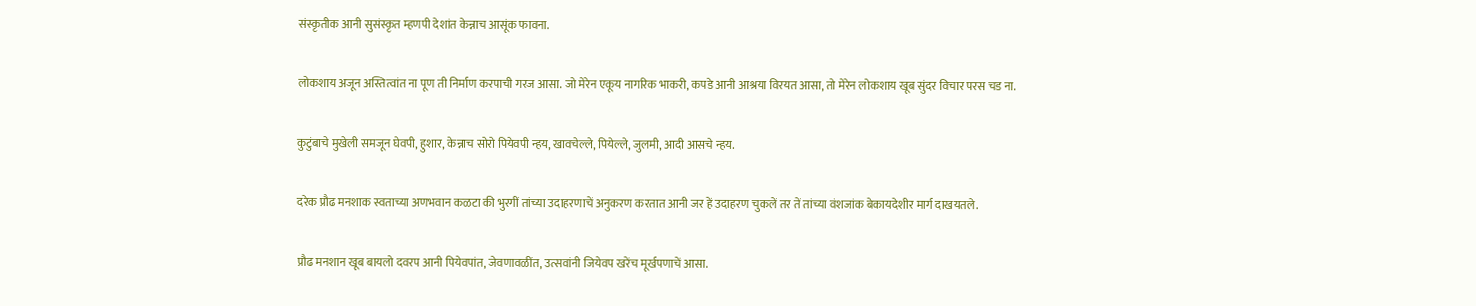संस्कृतीक आनी सुसंस्कृत म्हणपी देशांत केन्नाच आसूंक फावना.

लोकशाय अजून अस्तित्वांत ना पूण ती निर्माण करपाची गरज आसा. जो मेरेन एकूय नागरिक भाकरी, कपडे आनी आश्रया विरयत आसा, तो मेरेन लोकशाय खूब सुंदर विचार परस चड ना.

कुटुंबाचे मुखेली समजून घेवपी, हुशार, केन्नाच सोरो पियेवपी न्हय, खावचेल्ले, पियेल्ले, जुलमी, आदी आसचे न्हय.

दरेक प्रौढ मनशाक स्वताच्या अणभवान कळटा की भुरगीं तांच्या उदाहरणाचें अनुकरण करतात आनी जर हें उदाहरण चुकलें तर तें तांच्या वंशजांक बेकायदेशीर मार्ग दाखयतले.

प्रौढ मनशान खूब बायलो दवरप आनी पियेवपांत, जेवणावळींत, उत्सवांनी जियेवप खरेंच मूर्खपणाचें आसा.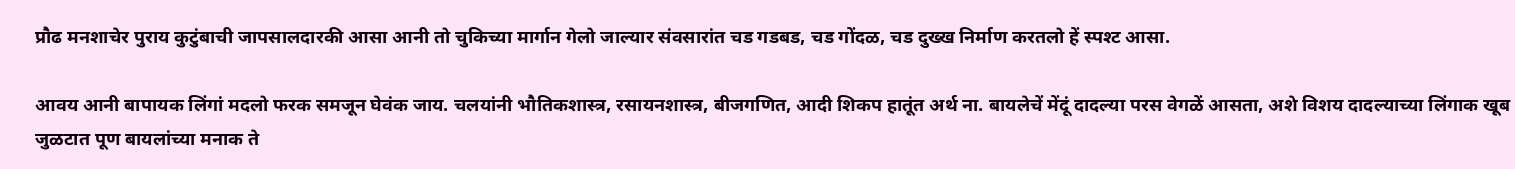प्रौढ मनशाचेर पुराय कुटुंबाची जापसालदारकी आसा आनी तो चुकिच्या मार्गान गेलो जाल्यार संवसारांत चड गडबड, चड गोंदळ, चड दुख्ख निर्माण करतलो हें स्पश्ट आसा.

आवय आनी बापायक लिंगां मदलो फरक समजून घेवंक जाय. चलयांनी भौतिकशास्त्र, रसायनशास्त्र, बीजगणित, आदी शिकप हातूंत अर्थ ना. बायलेचें मेंदूं दादल्या परस वेगळें आसता, अशे विशय दादल्याच्या लिंगाक खूब जुळटात पूण बायलांच्या मनाक ते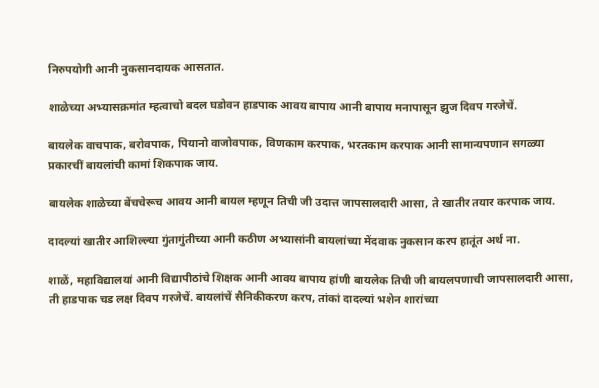निरुपयोगी आनी नुकसानदायक आसतात.

शाळेच्या अभ्यासक्रमांत म्हत्वाचो बदल घडोवन हाडपाक आवय बापाय आनी बापाय मनापासून झुज दिवप गरजेचें.

बायलेक वाचपाक, बरोवपाक, पियानो वाजोवपाक, विणकाम करपाक, भरतकाम करपाक आनी सामान्यपणान सगळ्या प्रकारचीं बायलांची कामां शिकपाक जाय.

बायलेक शाळेच्या बेंचचेरूच आवय आनी बायल म्हणून तिची जी उदात्त जापसालदारी आसा, ते खातीर तयार करपाक जाय.

दादल्यां खातीर आशिल्ल्या गुंतागुंतीच्या आनी कठीण अभ्यासांनी बायलांच्या मेंदवाक नुकसान करप हातूंत अर्थ ना.

शाळें, महाविद्यालयां आनी विद्यापीठांचे शिक्षक आनी आवय बापाय हांणी बायलेक तिची जी बायलपणाची जापसालदारी आसा, ती हाडपाक चड लक्ष दिवप गरजेचें. बायलांचें सैनिकीकरण करप, तांकां दादल्यां भशेन शारांच्या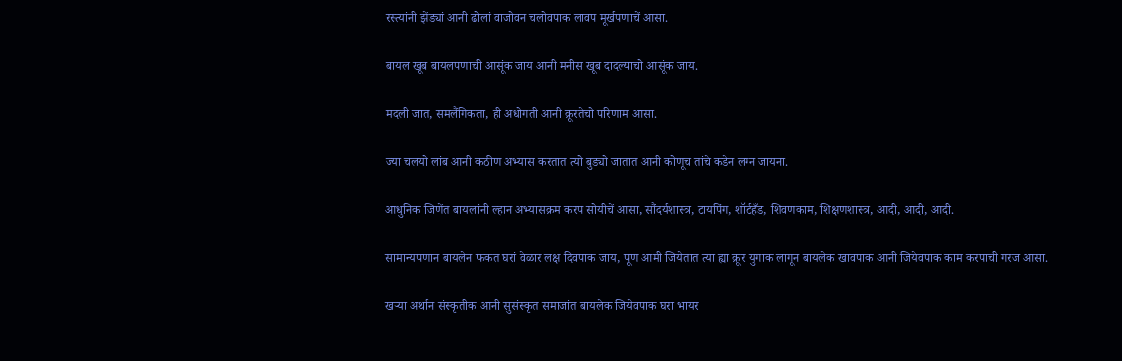रस्त्यांनी झेंड्यां आनी ढोलां वाजोवन चलोवपाक लावप मूर्खपणाचें आसा.

बायल खूब बायलपणाची आसूंक जाय आनी मनीस खूब दादल्याचो आसूंक जाय.

मदली जात, समलैंगिकता, ही अधोगती आनी क्रूरतेचो परिणाम आसा.

ज्या चलयो लांब आनी कठीण अभ्यास करतात त्यो बुड्यो जातात आनी कोणूच तांचे कडेन लग्न जायना.

आधुनिक जिणेंत बायलांनी ल्हान अभ्यासक्रम करप सोयीचें आसा, सौंदर्यशास्त्र, टायपिंग, शॉर्टहँड, शिवणकाम, शिक्षणशास्त्र, आदी, आदी, आदी.

सामान्यपणान बायलेन फकत घरां वेळार लक्ष दिवपाक जाय, पूण आमी जियेतात त्या ह्या क्रूर युगाक लागून बायलेक खावपाक आनी जियेवपाक काम करपाची गरज आसा.

खऱ्या अर्थान संस्कृतीक आनी सुसंस्कृत समाजांत बायलेक जियेवपाक घरा भायर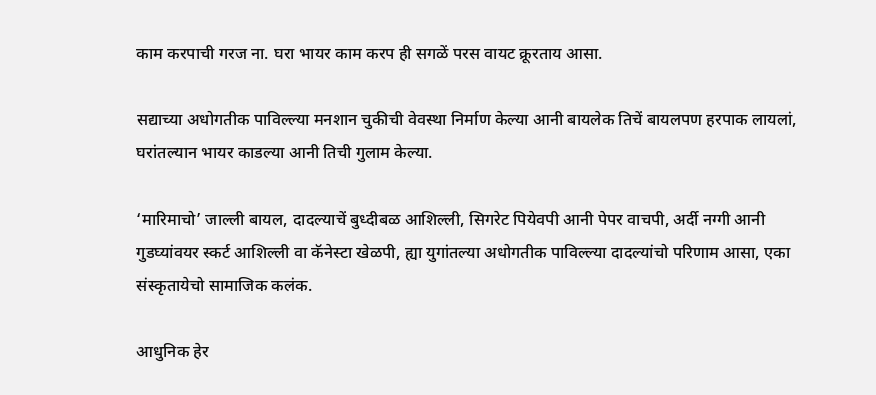काम करपाची गरज ना. घरा भायर काम करप ही सगळें परस वायट क्रूरताय आसा.

सद्याच्या अधोगतीक पाविल्ल्या मनशान चुकीची वेवस्था निर्माण केल्या आनी बायलेक तिचें बायलपण हरपाक लायलां, घरांतल्यान भायर काडल्या आनी तिची गुलाम केल्या.

‘मारिमाचो’ जाल्ली बायल, दादल्याचें बुध्दीबळ आशिल्ली, सिगरेट पियेवपी आनी पेपर वाचपी, अर्दी नग्गी आनी गुडघ्यांवयर स्कर्ट आशिल्ली वा कॅनेस्टा खेळपी, ह्या युगांतल्या अधोगतीक पाविल्ल्या दादल्यांचो परिणाम आसा, एका संस्कृतायेचो सामाजिक कलंक.

आधुनिक हेर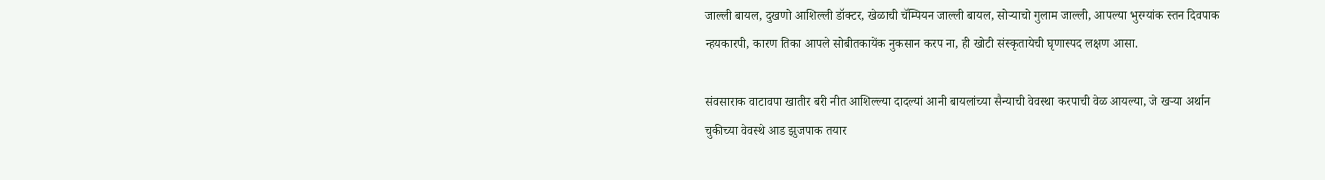जाल्ली बायल, दुखणो आशिल्ली डॉक्टर, खेळाची चॅम्पियन जाल्ली बायल, सोऱ्याचो गुलाम जाल्ली, आपल्या भुरग्यांक स्तन दिवपाक न्हयकारपी, कारण तिका आपले सोबीतकायेंक नुकसान करप ना, ही खोटी संस्कृतायेची घृणास्पद लक्षण आसा.

संवसाराक वाटावपा खातीर बरी नीत आशिल्ल्या दादल्यां आनी बायलांच्या सैन्याची वेवस्था करपाची वेळ आयल्या, जे खऱ्या अर्थान चुकीच्या वेवस्थे आड झुजपाक तयार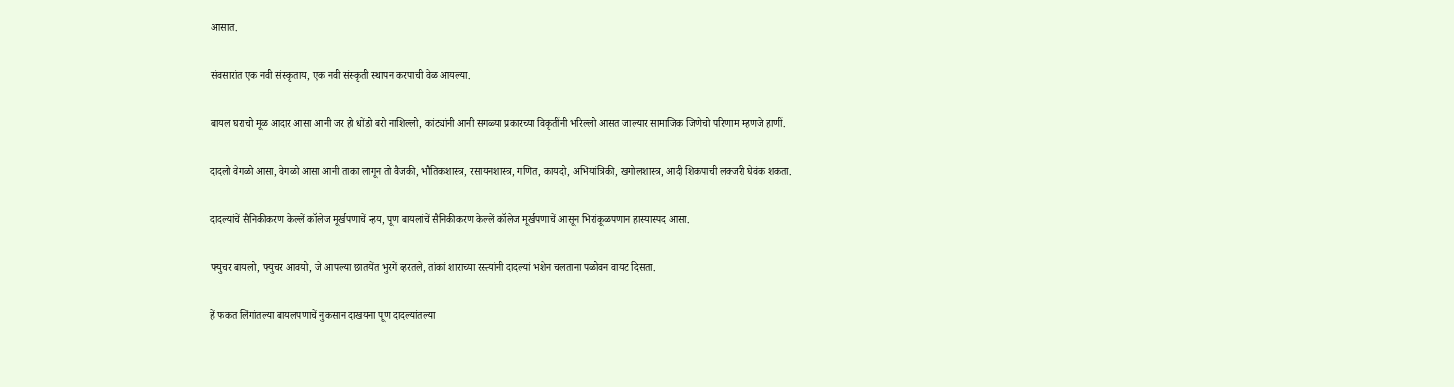आसात.

संवसारांत एक नवी संस्कृताय, एक नवी संस्कृती स्थापन करपाची वेळ आयल्या.

बायल घराचो मूळ आदार आसा आनी जर हो धोंडो बरो नाशिल्लो, कांट्यांनी आनी सगळ्या प्रकारच्या विकृतींनी भरिल्लो आसत जाल्यार सामाजिक जिणेचो परिणाम म्हणजे हाणीं.

दादलो वेगळो आसा, वेगळो आसा आनी ताका लागून तो वैजकी, भौतिकशास्त्र, रसायनशास्त्र, गणित, कायदो, अभियांत्रिकी, खगोलशास्त्र, आदी शिकपाची लक्जरी घेवंक शकता.

दादल्यांचें सैनिकीकरण केल्लें कॉलेज मूर्खपणाचें न्हय, पूण बायलांचें सैनिकीकरण केल्लें कॉलेज मूर्खपणाचें आसून भिरांकूळपणान हास्यास्पद आसा.

फ्युचर बायलो, फ्युचर आवयो, जे आपल्या छातयेंत भुरगें व्हरतले, तांकां शाराच्या रस्त्यांनी दादल्यां भशेन चलताना पळोवन वायट दिसता.

हें फकत लिंगांतल्या बायलपणाचें नुकसान दाखयना पूण दादल्यांतल्या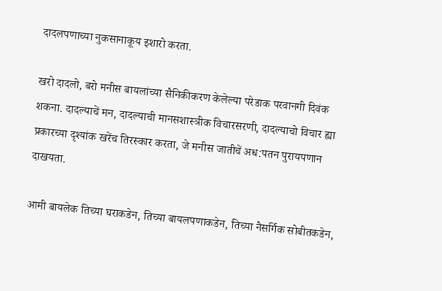दादलपणाच्या नुकसानाकूय इशारो करता.

खरो दादलो, बरो मनीस बायलांच्या सैनिकीकरण केलेल्या परेडाक परवानगी दिवंक शकना. दादल्याचें मन, दादल्याची मानसशास्त्रीक विचारसरणी, दादल्याचो विचार ह्या प्रकारच्या दृश्यांक खरेंच तिरस्कार करता, जे मनीस जातीचें अध:पतन पुरायपणान दाखयता.

आमी बायलेक तिच्या घराकडेन, तिच्या बायलपणाकडेन, तिच्या नैसर्गिक सोबीतकडेन,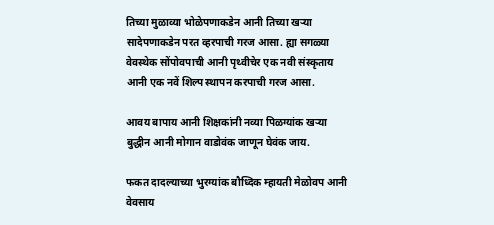तिच्या मुळाव्या भोळेपणाकडेन आनी तिच्या खऱ्या सादेपणाकडेन परत व्हरपाची गरज आसा. ह्या सगळ्या वेवस्थेक सोंपोवपाची आनी पृथ्वीचेर एक नवी संस्कृताय आनी एक नवें शिल्प स्थापन करपाची गरज आसा.

आवय बापाय आनी शिक्षकांनी नव्या पिळग्यांक खऱ्या बुद्धीन आनी मोगान वाडोवंक जाणून घेवंक जाय.

फकत दादल्याच्या भुरग्यांक बौध्दिक म्हायती मेळोवप आनी वेवसाय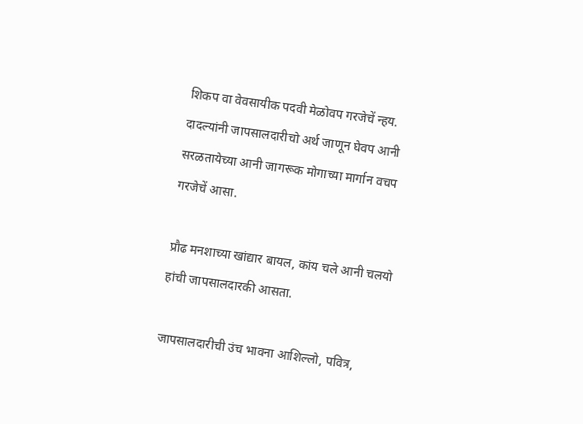शिकप वा वेवसायीक पदवी मेळोवप गरजेचें न्हय. दादल्यांनी जापसालदारीचो अर्थ जाणून घेवप आनी सरळतायेच्या आनी जागरूक मोगाच्या मार्गान वचप गरजेचें आसा.

प्रौढ मनशाच्या खांद्यार बायल, कांय चले आनी चलयो हांची जापसालदारकी आसता.

जापसालदारीची उंच भावना आशिल्लो, पवित्र,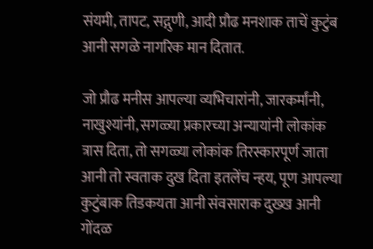संयमी, तापट, सद्गुणी, आदी प्रौढ मनशाक ताचें कुटुंब आनी सगळे नागरिक मान दितात.

जो प्रौढ मनीस आपल्या व्यभिचारांनी, जारकर्मांनी, नाखुश्यांनी, सगळ्या प्रकारच्या अन्यायांनी लोकांक त्रास दिता, तो सगळ्या लोकांक तिरस्कारपूर्ण जाता आनी तो स्वताक दुख दिता इतलेंच न्हय, पूण आपल्या कुटुंबाक तिडकयता आनी संवसाराक दुख्ख आनी गोंदळ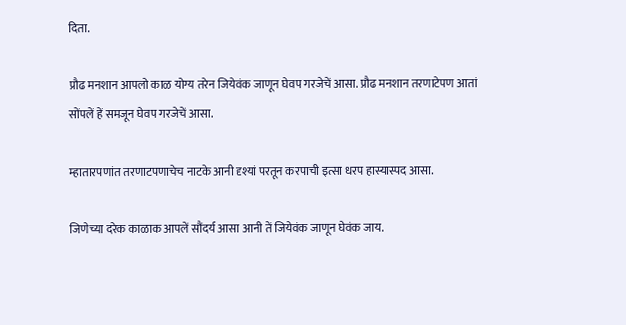दिता.

प्रौढ मनशान आपलो काळ योग्य तरेन जियेवंक जाणून घेवप गरजेचें आसा. प्रौढ मनशान तरणाटेपण आतां सोंपलें हें समजून घेवप गरजेचें आसा.

म्हातारपणांत तरणाटपणाचेच नाटके आनी दृश्यां परतून करपाची इत्सा धरप हास्यास्पद आसा.

जिणेच्या दरेक काळाक आपलें सौंदर्य आसा आनी तें जियेवंक जाणून घेवंक जाय.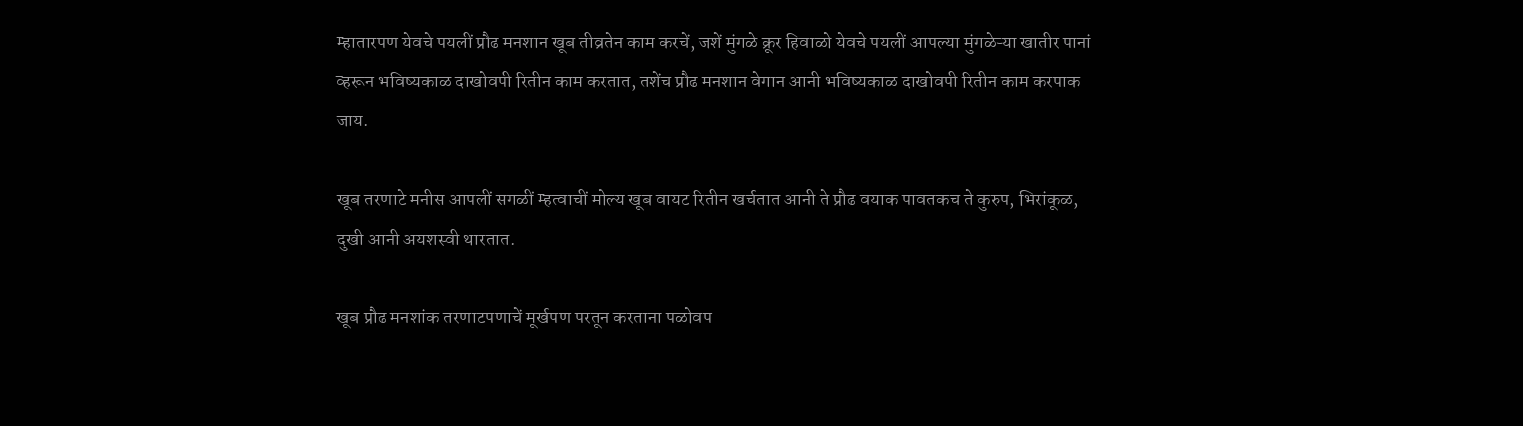म्हातारपण येवचे पयलीं प्रौढ मनशान खूब तीव्रतेन काम करचें, जशें मुंगळे क्रूर हिवाळो येवचे पयलीं आपल्या मुंगळेऱ्या खातीर पानां व्हरून भविष्यकाळ दाखोवपी रितीन काम करतात, तशेंच प्रौढ मनशान वेगान आनी भविष्यकाळ दाखोवपी रितीन काम करपाक जाय.

खूब तरणाटे मनीस आपलीं सगळीं म्हत्वाचीं मोल्य खूब वायट रितीन खर्चतात आनी ते प्रौढ वयाक पावतकच ते कुरुप, भिरांकूळ, दुखी आनी अयशस्वी थारतात.

खूब प्रौढ मनशांक तरणाटपणाचें मूर्खपण परतून करताना पळोवप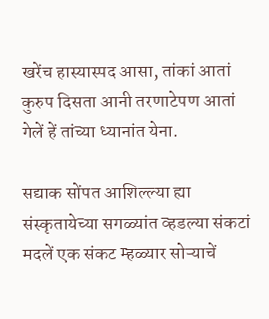खरेंच हास्यास्पद आसा, तांकां आतां कुरुप दिसता आनी तरणाटेपण आतां गेलें हें तांच्या ध्यानांत येना.

सद्याक सोंपत आशिल्ल्या ह्या संस्कृतायेच्या सगळ्यांत व्हडल्या संकटां मदलें एक संकट म्हळ्यार सोऱ्याचें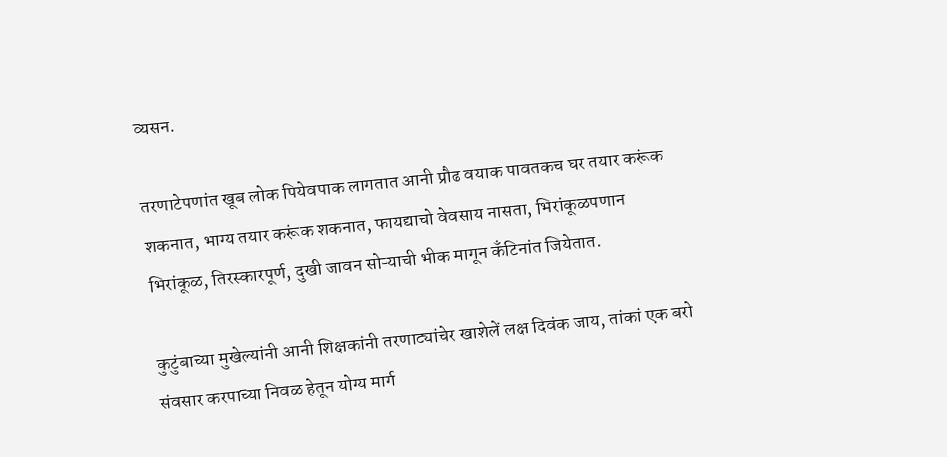व्यसन.

तरणाटेपणांत खूब लोक पियेवपाक लागतात आनी प्रौढ वयाक पावतकच घर तयार करूंक शकनात, भाग्य तयार करूंक शकनात, फायद्याचो वेवसाय नासता, भिरांकूळपणान भिरांकूळ, तिरस्कारपूर्ण, दुखी जावन सोऱ्याची भीक मागून कँटिनांत जियेतात.

कुटुंबाच्या मुखेल्यांनी आनी शिक्षकांनी तरणाट्यांचेर खाशेलें लक्ष दिवंक जाय, तांकां एक बरो संवसार करपाच्या निवळ हेतून योग्य मार्ग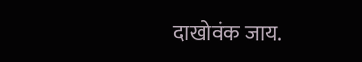दाखोवंक जाय.